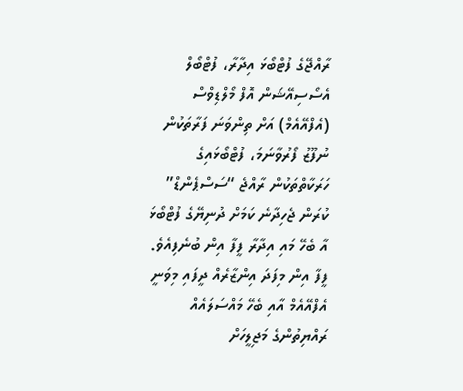ރާއްޖޭގެ ފުޓްބޯޅަ އިދާރާ، ފުޓްބޯލް އެސޯސިއޭޝަން އޮފް މޯލްޑިވްސް (އެފްއޭއެމް) އަށް ތިންވަނަ ފަރާތަކުން ނުފޫޒު ފޯރުވާނަމަ، ފުޓްބޯޅައިގެ ހަރަކާތްތަކުން ރާއްޖެ “ސަސްޕެންޑް” ކުރަން ޖެހިދާނެ ކަމަށް ދުނިޔޭގެ ފުޓްބޯޅަ އާ ބެހޭ މައި އިދާރާ ފީފާ އިން ބުނެފިއެވެ.
ފީފާ އިން މިފަދަ އިންޒާރެއް ދީފައި މިވަނީ އެފްއޭއެމް އާއި ބެހޭ މައްސަލައެއް ރައްޔިތުންގެ މަޖިލީހަށް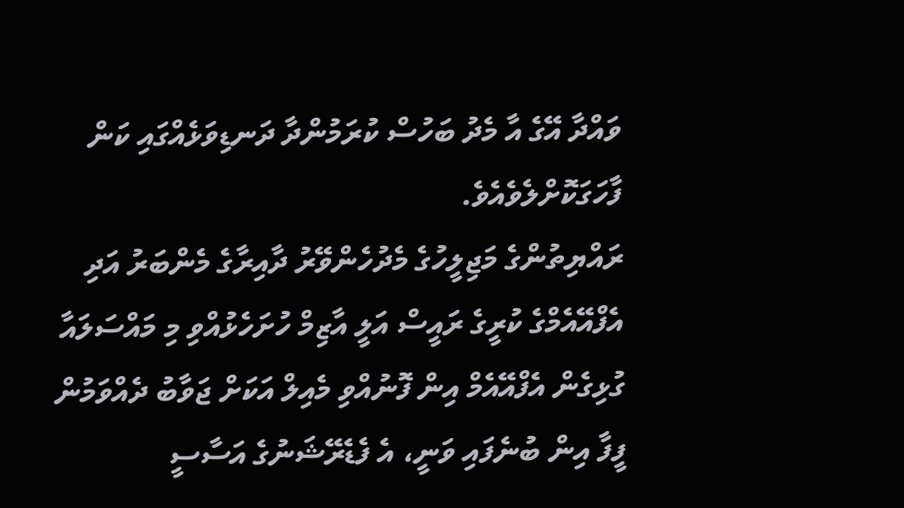ވައްދާ އޭގެ އާ މެދު ބަހުސް ކުރަމުންދާ ދަނޑިވަޅެއްގައި ކަން ފާހަގަކޮށްލެވެއެވެ.
ރައްޔިތުންގެ މަޖިލީހުގެ މެދުހެންވޭރު ދާއިރާގެ މެންބަރު އަދި އެފްއޭއެމްގެ ކުރީގެ ރައީސް އަލީ އާޒިމް ހުށަހެޅުއްވި މި މައްސަލައާ ގުޅިގެން އެފްއޭއެމް އިން ފޮނުއްވި މެއިލް އަކަށް ޖަވާބު ދެއްވަމުން ފީފާ އިން ބުނެފައި ވަނީ، އެ ފެޑެރޭޝަނުގެ އަސާސީ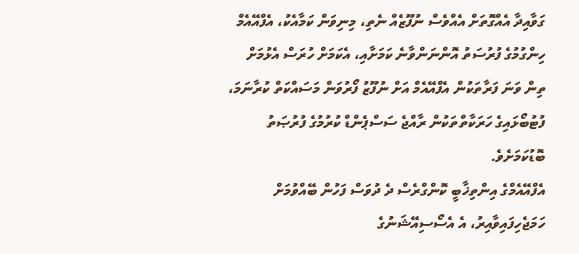ގަވާއިދާ އެއްގޮތަށް އެއްވެސް ނުފޫޒެއް ނެތި، މިނިވަން ކަމާއެކު، އެފްއޭއެމް ހިންގުމުގެ ފުރުސަތު އޮންނަންވާނެ ކަމަށާއި، އެކަމަށް ހުރަސް އެޅުމަށް ތިން ވަނަ ފަރާތަކުން އެފްއޭއެމް އަށް ނުފޫޒު ފޯރުވަން މަސައްކަތް ކުރާނަމަ، ފުޓުބޯޅައިގެ ހަރަކާތްތަކުން ރާއްޖެ ސަސްޕެންޑް ކުރުމުގެ ފުރުޞަތު ބޮޑުކަމަށެވެ.
އެފްއޭއެމްގެ އިންތިޚާބީ ކޮންގްރެސް ދެ ދުވަސް ފަހުން ބޭއްވުމަށް ހަމަޖެހިފައިވާއިރު، އެ އެސޯސިއޭޝަނުގެ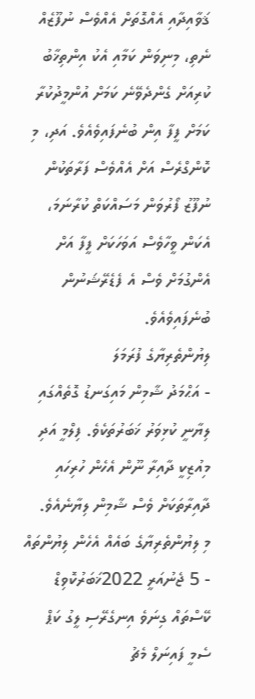ޤަވާއިދާއި އެއްގޮތަށް އެއްވެސް ނުފޫޒެއް ނެތި، މިނިވަން ކަމާއި އެކު އިންތިޚާބު ކުރިއަށް ގެންދެވޭނެ ކަމަށް އުންމީދުކުރާ ކަމަށް ފީފާ އިން ބުނެފައިވެއެވެ. އަދި، މި ކޮންގްރެސް އަށް އެއްވެސް ފަރާތަކުން ނުފޫޒު ފޯރުވަން މަސައްކަތް ކުރާނަމަ، އެކަން ވީހާވެސް އަވަހަކަށް ފީފާ އަށް އެންގުމަށް ވެސް އެ ފެޑެރޭޝަނުން ބުނެފައިވެއެވެ.
ލިޔުންތެރިޔާގެ ފުރަމަލަ
- އަޙްމަދު ޝާމިން މައިގަނޑު ގޮތެއްގައި ލިޔާނީ ކުޅިވަރު ޚަބަރުތަކެވެ. ފިލްމީ އަދި މިއުޒިކީ ދާއިރާ ނޫން އެހެން ހުރިހައި ދާއިރާތަކަށް ވެސް ޝާމިން ލިޔާނެއެވެ.
މި ލިޔުންތެރިޔާގެ ބައެއް އެހެން ލިޔުންތައް
- 5 ޖެނުއަރީ 2022ޚަބަރުކޮވިޑް ކޭސްތައް ގިނަވެ އިނގެރޭސި ލީގު ކަޕް ސެމީ ފައިނަލް މެޗު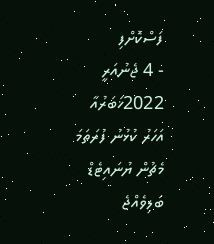ފަސްކޮށްފި
- 4 ޖެނުއަރީ 2022ޚަބަރުއާ އަހަރު ކުޅުނު ފުރަތަމަ މެޗުން ޔުނައިޓެޑް ބަލިވެއްޖެ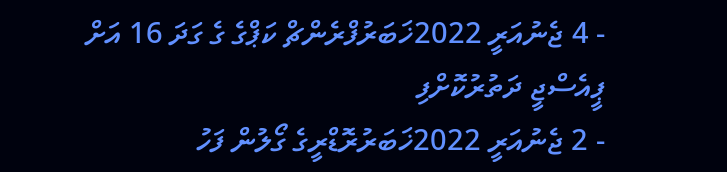- 4 ޖެނުއަރީ 2022ޚަބަރުފްރެންޗް ކަޕްގެ ގެ ގަދަ 16 އަށް ޕީއެސްޖީ ދަތުރުކޮށްފި
- 2 ޖެނުއަރީ 2022ޚަބަރުރޮޑްރީގެ ގޯލުން ފަހު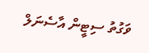ވަގުތު ސިޓީން އާސެނަލް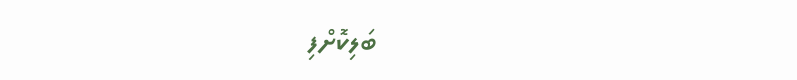ބަލިކޮށްފި